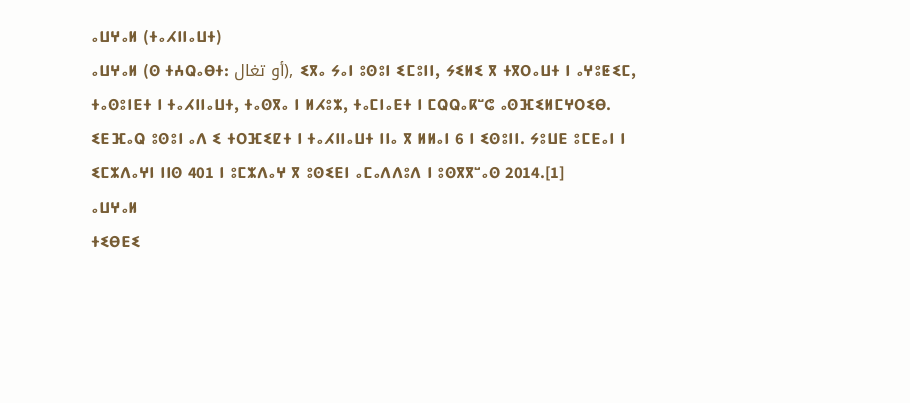ⴰⵡⵖⴰⵍ (ⵜⴰⵃⵏⵏⴰⵡⵜ)
ⴰⵡⵖⴰⵍ (ⵙ ⵜⵄⵕⴰⴱⵜ: أو تغال), ⵉⴳⴰ ⵢⴰⵏ ⵓⵙⵓⵏ ⵉⵎⵓⵏⵏ, ⵢⵉⵍⵉ ⴳ ⵜⴳⵔⴰⵡⵜ ⵏ ⴰⵖⵓⵟⵉⵎ, ⵜⴰⵙⵓⵏⴹⵜ ⵏ ⵜⴰⵃⵏⵏⴰⵡⵜ, ⵜⴰⵙⴳⴰ ⵏ ⵍⵃⵓⵣ, ⵜⴰⵎⵏⴰⴹⵜ ⵏ ⵎⵕⵕⴰⴽⵯⵛ ⴰⵙⴼⵉⵍⵎⵖⵔⵉⴱ. ⵉⴹⴼⴰⵕ ⵓⵙⵓⵏ ⴰⴷ ⵉ ⵜⵔⴼⵉⵇⵜ ⵏ ⵜⴰⵃⵏⵏⴰⵡⵜ ⵏⵏⴰ ⴳ ⵍⵍⴰⵏ 6 ⵏ ⵉⵙⵓⵏⵏ. ⵢⵓⵡⴹ ⵓⵎⴹⴰⵏ ⵏ ⵉⵎⵣⴷⴰⵖⵏ ⵏⵏⵙ 401 ⵏ ⵓⵎⵣⴷⴰⵖ ⴳ ⵓⵙⵉⴹⵏ ⴰⵎⴰⴷⴷⵓⴷ ⵏ ⵓⵙⴳⴳⵯⴰⵙ 2014.[1]
ⴰⵡⵖⴰⵍ
ⵜⵉⴱⴹⵉ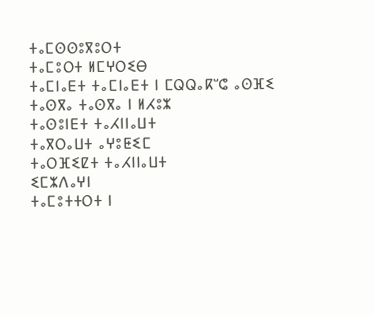ⵜⴰⵎⵙⵙⵓⴳⵓⵔⵜ
ⵜⴰⵎⵓⵔⵜ ⵍⵎⵖⵔⵉⴱ
ⵜⴰⵎⵏⴰⴹⵜ ⵜⴰⵎⵏⴰⴹⵜ ⵏ ⵎⵕⵕⴰⴽⵯⵛ ⴰⵙⴼⵉ
ⵜⴰⵙⴳⴰ ⵜⴰⵙⴳⴰ ⵏ ⵍⵃⵓⵣ
ⵜⴰⵙⵓⵏⴹⵜ ⵜⴰⵃⵏⵏⴰⵡⵜ
ⵜⴰⴳⵔⴰⵡⵜ ⴰⵖⵓⵟⵉⵎ
ⵜⴰⵔⴼⵉⵇⵜ ⵜⴰⵃⵏⵏⴰⵡⵜ
ⵉⵎⵣⴷⴰⵖⵏ
ⵜⴰⵎⵓⵜⵜⵔⵜ ⵏ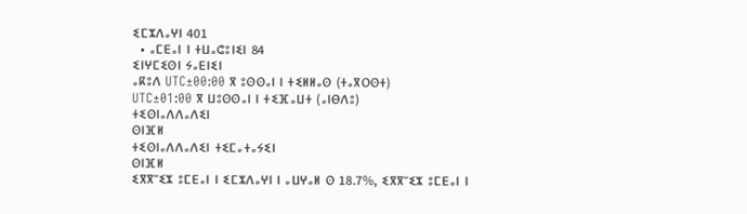ⵉⵎⵣⴷⴰⵖⵏ 401
  • ⴰⵎⴹⴰⵏ ⵏ ⵜⵡⴰⵛⵓⵏⵉⵏ 84
ⵉⵏⵖⵎⵉⵙⵏ ⵢⴰⴹⵏⵉⵏ
ⴰⴽⵓⴷ UTC±00:00 ⴳ ⵓⵙⵙⴰⵏ ⵏ ⵜⵉⵍⵍⴰⵙ (ⵜⴰⴳⵔⵙⵜ)
UTC±01:00 ⴳ ⵡⵓⵙⵙⴰⵏ ⵏ ⵜⵉⴼⴰⵡⵜ (ⴰⵏⴱⴷⵓ)
ⵜⵉⵙⵏⴰⴷⴷⴰⴷⵉⵏ
ⵙⵏⴼⵍ
ⵜⵉⵙⵏⴰⴷⴷⴰⴷⵉⵏ ⵜⵉⵎⴰⵜⴰⵢⵉⵏ
ⵙⵏⴼⵍ
ⵉⴳⴳⵯⵉⵣ ⵓⵎⴹⴰⵏ ⵏ ⵉⵎⵣⴷⴰⵖⵏ ⵏ ⴰⵡⵖⴰⵍ ⵙ 18.7%, ⵉⴳⴳⵯⵉⵣ ⵓⵎⴹⴰⵏ ⵏ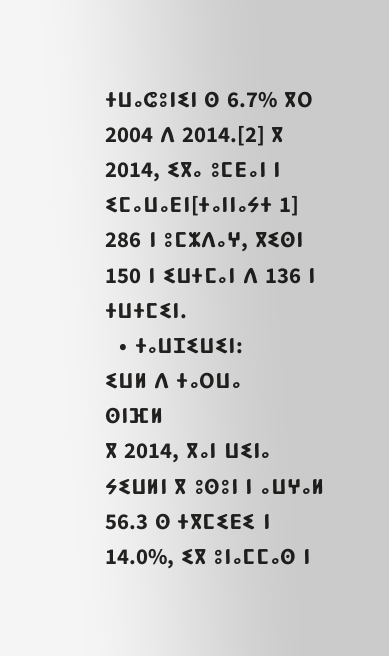ⵜⵡⴰⵛⵓⵏⵉⵏ ⵙ 6.7% ⴳⵔ 2004 ⴷ 2014.[2] ⴳ 2014, ⵉⴳⴰ ⵓⵎⴹⴰⵏ ⵏ ⵉⵎⴰⵡⴰⴹⵏ[ⵜⴰⵏⵏⴰⵢⵜ 1] 286 ⵏ ⵓⵎⵣⴷⴰⵖ, ⴳⵉⵙⵏ 150 ⵏ ⵉⵡⵜⵎⴰⵏ ⴷ 136 ⵏ ⵜⵡⵜⵎⵉⵏ.
  • ⵜⴰⵡⵊⵉⵡⵉⵏ:
ⵉⵡⵍ ⴷ ⵜⴰⵔⵡⴰ
ⵙⵏⴼⵍ
ⴳ 2014, ⴳⴰⵏ ⵡⵉⵏⴰ ⵢⵉⵡⵍⵏ ⴳ ⵓⵙⵓⵏ ⵏ ⴰⵡⵖⴰⵍ 56.3 ⵙ ⵜⴳⵎⵉⴹⵉ ⵏ 14.0%, ⵉⴳ ⵓⵏⴰⵎⵎⴰⵙ ⵏ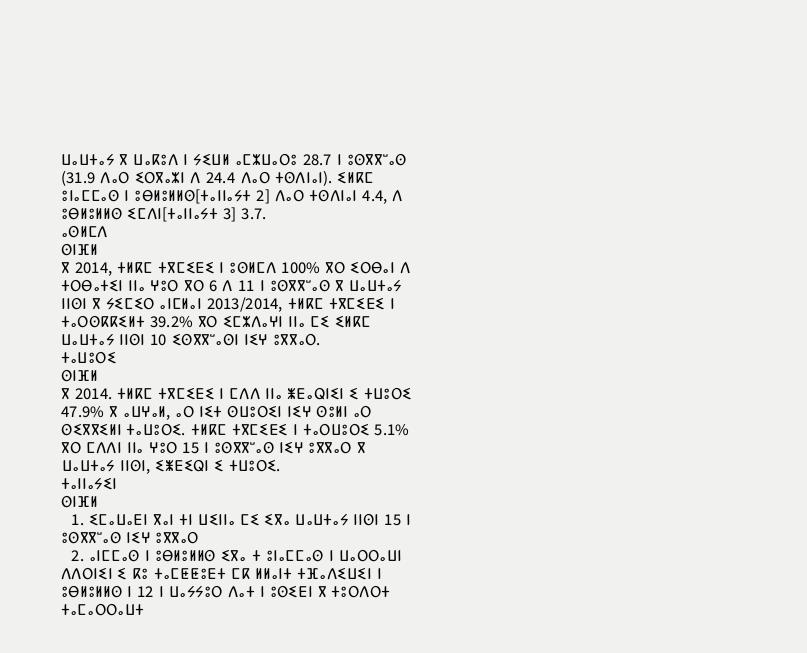ⵡⴰⵡⵜⴰⵢ ⴳ ⵡⴰⴽⵓⴷ ⵏ ⵢⵉⵡⵍ ⴰⵎⵣⵡⴰⵔⵓ 28.7 ⵏ ⵓⵙⴳⴳⵯⴰⵙ (31.9 ⴷⴰⵔ ⵉⵔⴳⴰⵣⵏ ⴷ 24.4 ⴷⴰⵔ ⵜⵙⴷⵏⴰⵏ). ⵉⵍⴽⵎ ⵓⵏⴰⵎⵎⴰⵙ ⵏ ⵓⴱⵍⵓⵍⵍⵙ[ⵜⴰⵏⵏⴰⵢⵜ 2] ⴷⴰⵔ ⵜⵙⴷⵏⴰⵏ 4.4, ⴷ ⵓⴱⵍⵓⵍⵍⵙ ⵉⵎⴷⵏ[ⵜⴰⵏⵏⴰⵢⵜ 3] 3.7.
ⴰⵙⵍⵎⴷ
ⵙⵏⴼⵍ
ⴳ 2014, ⵜⵍⴽⵎ ⵜⴳⵎⵉⴹⵉ ⵏ ⵓⵙⵍⵎⴷ 100% ⴳⵔ ⵉⵔⴱⴰⵏ ⴷ ⵜⵔⴱⴰⵜⵉⵏ ⵏⵏⴰ ⵖⵓⵔ ⴳⵔ 6 ⴷ 11 ⵏ ⵓⵙⴳⴳⵯⴰⵙ ⴳ ⵡⴰⵡⵜⴰⵢ ⵏⵏⵙⵏ ⴳ ⵢⵉⵎⵉⵔ ⴰⵏⵎⵍⴰⵏ 2013/2014, ⵜⵍⴽⵎ ⵜⴳⵎⵉⴹⵉ ⵏ ⵜⴰⵔⵙⴽⴽⵉⵍⵜ 39.2% ⴳⵔ ⵉⵎⵣⴷⴰⵖⵏ ⵏⵏⴰ ⵎⵉ ⵉⵍⴽⵎ ⵡⴰⵡⵜⴰⵢ ⵏⵏⵙⵏ 10 ⵉⵙⴳⴳⵯⴰⵙⵏ ⵏⵉⵖ ⵓⴳⴳⴰⵔ.
ⵜⴰⵡⵓⵔⵉ
ⵙⵏⴼⵍ
ⴳ 2014. ⵜⵍⴽⵎ ⵜⴳⵎⵉⴹⵉ ⵏ ⵎⴷⴷ ⵏⵏⴰ ⵥⴹⴰⵕⵏⵉⵏ ⵉ ⵜⵡⵓⵔⵉ 47.9% ⴳ ⴰⵡⵖⴰⵍ, ⴰⵔ ⵏⵉⵜ ⵙⵡⵓⵔⵉⵏ ⵏⵉⵖ ⵙⵓⵍⵏ ⴰⵔ ⵙⵉⴳⴳⵉⵍⵏ ⵜⴰⵡⵓⵔⵉ. ⵜⵍⴽⵎ ⵜⴳⵎⵉⴹⵉ ⵏ ⵜⴰⵔⵡⵓⵔⵉ 5.1% ⴳⵔ ⵎⴷⴷⵏ ⵏⵏⴰ ⵖⵓⵔ 15 ⵏ ⵓⵙⴳⴳⵯⴰⵙ ⵏⵉⵖ ⵓⴳⴳⴰⵔ ⴳ ⵡⴰⵡⵜⴰⵢ ⵏⵏⵙⵏ, ⵉⵥⴹⵉⵕⵏ ⵉ ⵜⵡⵓⵔⵉ.
ⵜⴰⵏⵏⴰⵢⵉⵏ
ⵙⵏⴼⵍ
  1. ⵉⵎⴰⵡⴰⴹⵏ ⴳⴰⵏ ⵜⵏ ⵡⵉⵏⵏⴰ ⵎⵉ ⵉⴳⴰ ⵡⴰⵡⵜⴰⵢ ⵏⵏⵙⵏ 15 ⵏ ⵓⵙⴳⴳⵯⴰⵙ ⵏⵉⵖ ⵓⴳⴳⴰⵔ
  2. ⴰⵏⵎⵎⴰⵙ ⵏ ⵓⴱⵍⵓⵍⵍⵙ ⵉⴳⴰ ⵜ ⵓⵏⴰⵎⵎⴰⵙ ⵏ ⵡⴰⵔⵔⴰⵡⵏ ⴷⴷⵔⵏⵉⵏ ⵉ ⴽⵓ ⵜⴰⵎⵟⵟⵓⴹⵜ ⵎⴽ ⵍⵍⴰⵏⵜ ⵜⴼⴰⴷⵉⵡⵉⵏ ⵏ ⵓⴱⵍⵓⵍⵍⵙ ⵏ 12 ⵏ ⵡⴰⵢⵢⵓⵔ ⴷⴰⵜ ⵏ ⵓⵙⵉⴹⵏ ⴳ ⵜⵓⵔⴷⵔⵜ ⵜⴰⵎⴰⵔⵔⴰⵡⵜ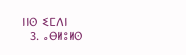ⵏⵏⵙ ⵉⵎⴷⵏ
  3. ⴰⴱⵍⵓⵍⵙ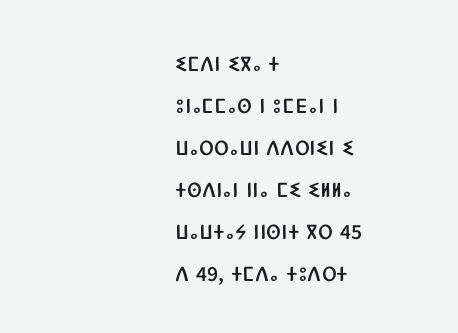ⵉⵎⴷⵏ ⵉⴳⴰ ⵜ ⵓⵏⴰⵎⵎⴰⵙ ⵏ ⵓⵎⴹⴰⵏ ⵏ ⵡⴰⵔⵔⴰⵡⵏ ⴷⴷⵔⵏⵉⵏ ⵉ ⵜⵙⴷⵏⴰⵏ ⵏⵏⴰ ⵎⵉ ⵉⵍⵍⴰ ⵡⴰⵡⵜⴰⵢ ⵏⵏⵙⵏⵜ ⴳⵔ 45 ⴷ 49, ⵜⵎⴷⴰ ⵜⵓⴷⵔⵜ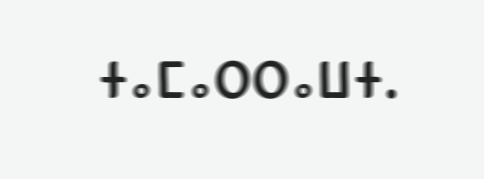ⵜⴰⵎⴰⵔⵔⴰⵡⵜ.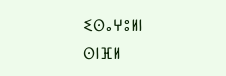ⵉⵙⴰⵖⵓⵍⵏ
ⵙⵏⴼⵍ